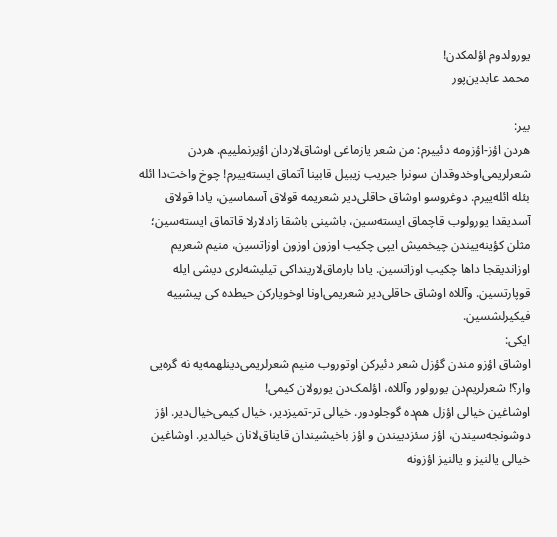یورولدوم اؤلمکدن!
محمد عابدین‌پور

بیر:
هردن اؤز-اؤزومه دئییرم: من شعر یازماغی اوشاق‌لاردان اؤیرنملییم. هردن شعرلریمی‌اوخدوقدان سونرا جیریب زیبیل قابینا آتماق ایسته‌ییرم! چوخ واخت‌دا ائله بئله ائله‌ییرم. دوغروسو اوشاق حاقلی‌دیر شعریمه قولاق آسماسین، یادا قولاق آسدیقدا یورولوب قاچماق ایسته‌سین، باشینی باشقا زادلارلا قاتماق ایسته‌سین؛ مثلن کؤینه‌ییندن چیخمیش ایپی چکیب اوزون اوزون اوزاتسین، منیم شعریم اوزاندیقجا داها چکیب اوزاتسین. یادا بارماق‌لارینداکی تیلیشه‌لری دیشی ایله قوپارتسین. وآللاه اوشاق حاقلی‌دیر شعریمی‌اونا اوخویارکن حیطده کی پیشییه فیکیرلشسین.
ایکی:
اوشاق اؤزو مندن گؤزل شعر دئیرکن اوتوروب منیم شعرلریمی‌دینلهمه‌یه نه گره‌یی وار؟! شعرلریم‌دن یورولور وآللاه، اؤلمک‌دن یورولان کیمی!
اوشاغین خیالی اؤزل هم‌ده گوجلودور. خیالی تر-تمیزدیر، خیال کیمی‌خیال‌دیر. اؤز دوشونجه‌سیندن، اؤز سئزدییندن و اؤز باخیشیندان قایناق‌لانان خیالدیر. اوشاغین خیالی یالنیز و یالنیز اؤزونه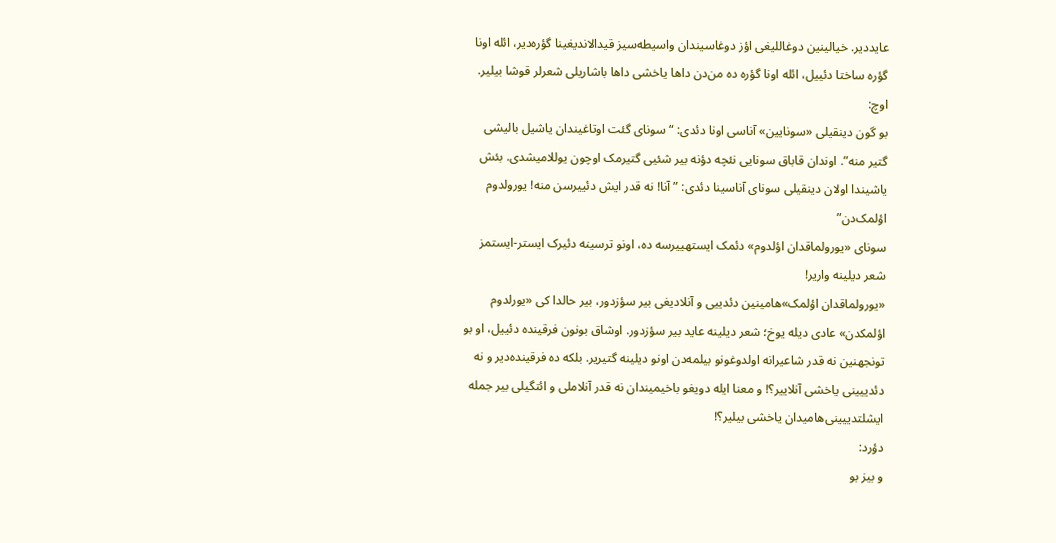عایددیر. خیالینین دوغاللیغی اؤز دوغاسیندان واسیطه‌سیز قیدالاندیغینا گؤره‌دیر، ائله اونا گؤره ساختا دئییل، ائله اونا گؤره ده من‌دن داها یاخشی داها باشاریلی شعرلر قوشا بیلیر.
اوچ:
بو گون دینقیلی «سونایین» آناسی اونا دئدی: “سونای گئت اوتاغیندان یاشیل بالیشی گتیر منه”. اوندان قاباق سونایی نئچه دؤنه بیر شئیی گتیرمک اوچون یوللامیشدی. بئش یاشیندا اولان دینقیلی سونای آناسینا دئدی: ” آنا! نه قدر ایش دئییرسن منه! یورولدوم اؤلمک‌دن”
سونای «یورولماقدان اؤلدوم» دئمک ایستهییرسه ده، اونو ترسینه دئیرک ایستر-ایستمز شعر دیلینه واریر!
«یورولماقدان اؤلمک»هامینین دئدییی و آنلادیغی بیر سؤزدور، بیر حالدا کی «یورلدوم اؤلمکدن» عادی دیله یوخ؛ شعر دیلینه عاید بیر سؤزدور. اوشاق بونون فرقینده دئییل، او بو تونجهنین نه قدر شاعیرانه اولدوغونو بیلمه‌دن اونو دیلینه گتیریر. بلکه ده فرقینده‌دیر و نه دئدییینی یاخشی آنلاییر؟! و معنا ایله دویغو باخیمیندان نه قدر آنلاملی و ائتگیلی بیر جمله ایشلتدییینی‌هامیدان یاخشی بیلیر؟!
دؤرد:
و بیز بو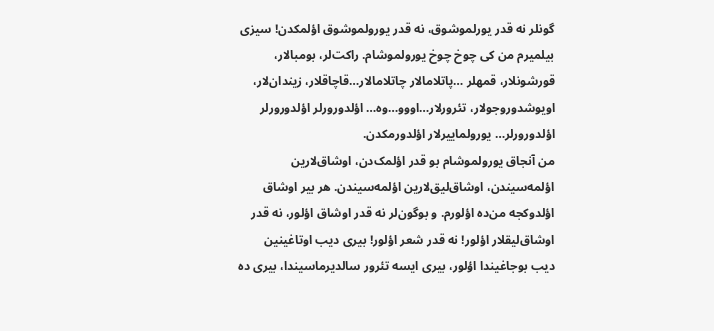گونلر نه قدر یورلموشوق، نه قدر یورولموشوق اؤلمکدن! سیزی بیلمیرم من کی چوخ چوخ یورولموشام. راکت‌لر، بومبالار، قورشونلار، قمهلر …پاتلامالار چاتلامالار…قاچاقلار، زیندان‌لار، اویوشدوروجولار، تئرورلار…اووو…وه… اؤلدورورلر اؤلدورورلر اؤلدورورلر… یورولماییرلار اؤلدورمکدن.
من آنجاق یورولموشام بو قدر اؤلمک‌دن، اوشاق‌لارین اؤلمه‌سیندن، اوشاق‌لیق‌لارین اؤلمه‌سیندن. هر بیر اوشاق اؤلدوکجه من‌ده اؤلورم. و بوگون‌لر نه قدر اوشاق اؤلور، نه قدر اوشاق‌لیقلار اؤلور! نه قدر شعر اؤلور! بیری دیب اوتاغینین دیب بوجاغیندا اؤلور، بیری ایسه تئرور سالدیرماسیندا، بیری ده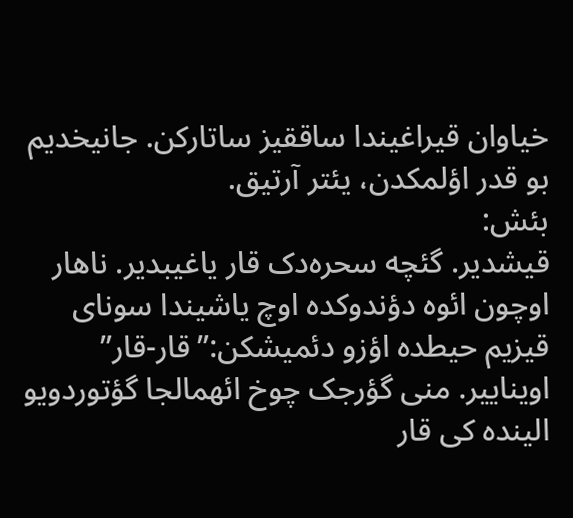خیاوان قیراغیندا ساققیز ساتارکن. جانیخدیم بو قدر اؤلمکدن، یئتر آرتیق.
بئش:
قیشدیر. گئچه سحره‌دک قار یاغیبدیر. ناهار اوچون ائوه دؤندوکده اوچ یاشیندا سونای قیزیم حیطده اؤزو دئمیشکن:”قار-قار” اویناییر. منی گؤرجک چوخ ائهمالجا گؤتوردویو الینده کی قار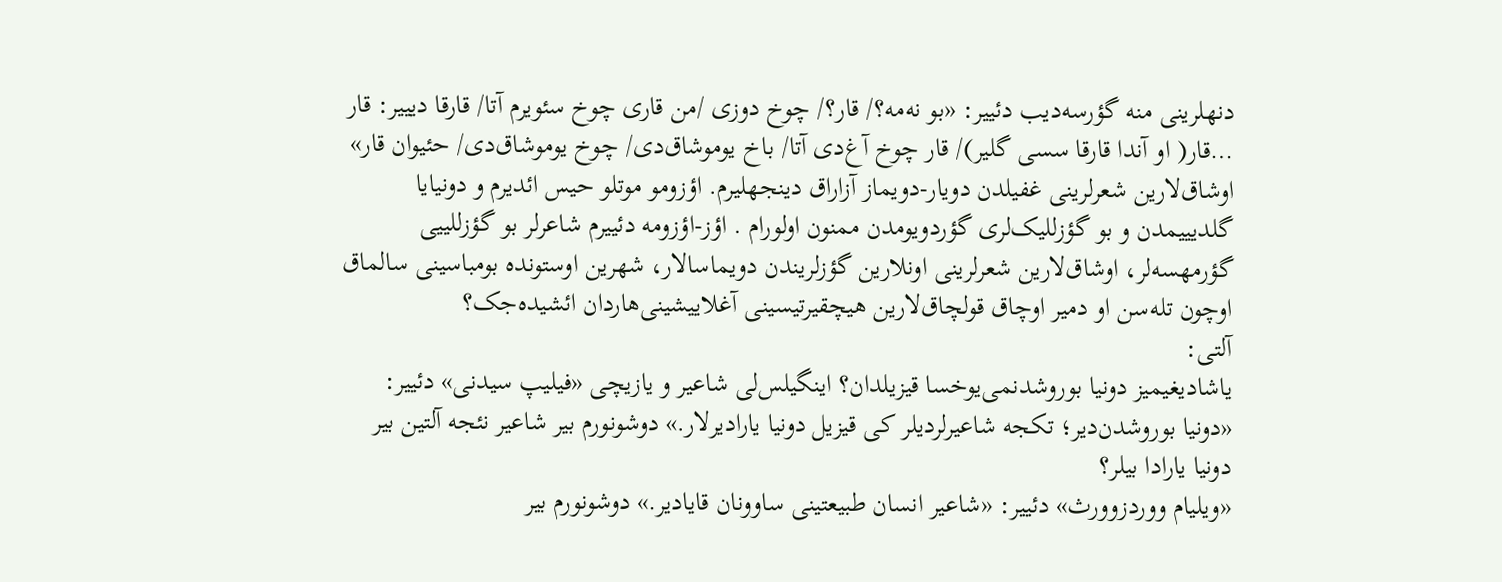دنهلرینی منه گؤرسه‌دیب دئییر: «بو نه‌مه؟/ قار؟/ چوخ دوزی /من قاری چوخ سئویرم آتا/ قارقا دیییر: قار …قار( او آندا قارقا سسی گلیر)/ قار چوخ آغ‌دی آتا/ باخ یوموشاق‌دی/ چوخ یوموشاق‌دی/ حئیوان قار»
اوشاق‌لارین شعرلرینی غفیلدن دویار-دویماز آزاراق دینجهلیرم. اؤزومو موتلو حیس ائدیرم و دونیایا گلدیییمدن و بو گؤزللیک‌لری گؤردویومدن ممنون اولورام . اؤز-اؤزومه دئییرم شاعرلر بو گؤزللییی گؤرمهسه‌لر، اوشاق‌لارین شعرلرینی اونلارین گؤزلریندن دویماسالار، شهرین اوستونده بومباسینی سالماق اوچون تله‌سن او دمیر اوچاق قولچاق‌لارین هیچقیرتیسینی آغلاییشینی‌هاردان ائشیده‌جک؟
آلتی:
یاشادیغیمیز دونیا بوروشدنمی‌یوخسا قیزیلدان؟ اینگیلس‌لی شاعیر و یازیچی «فیلیپ سیدنی» دئییر: «دونیا بوروشدن‌دیر؛ تکجه شاعیرلردیلر کی قیزیل دونیا یارادیرلار.» دوشونورم بیر شاعیر نئجه آلتین بیر دونیا یارادا بیلر؟
«ویلیام ووردزوورث» دئییر: «شاعیر انسان طبیعتینی ساوونان قایادیر.» دوشونورم بیر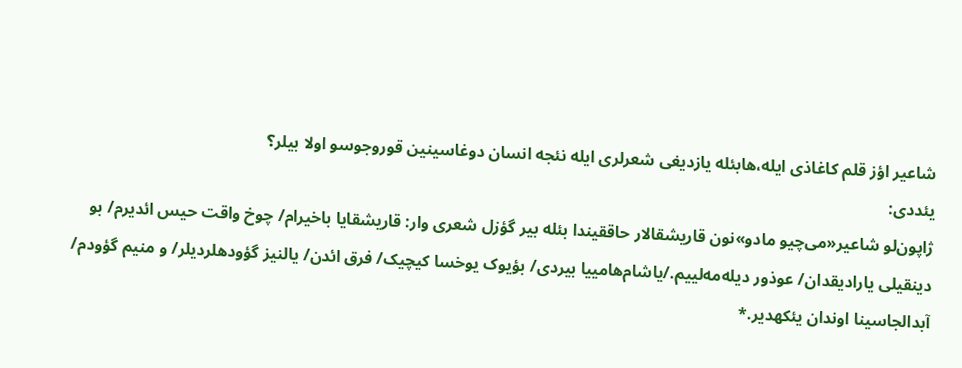شاعیر اؤز قلم کاغاذی ایله،‌هابئله یازدیغی شعرلری ایله نئجه انسان دوغاسینین قوروجوسو اولا بیلر؟
یئددی:
ژاپون‌لو شاعیر«می‌چیو مادو»نون قاریشقالار حاققیندا بئله بیر گؤزل شعری وار: قاریشقایا باخیرام/ چوخ واقت حیس ائدیرم/ بو دینقیلی یارادیقدان/ عوذور دیله‌مه‌لییم./یاشام‌هامییا بیردی/ بؤیوک یوخسا کیچیک/ فرق ائدن/ یالنیز گؤودهلردیلر/ و منیم گؤودم/ آبدالجاسینا اوندان یئکهدیر.*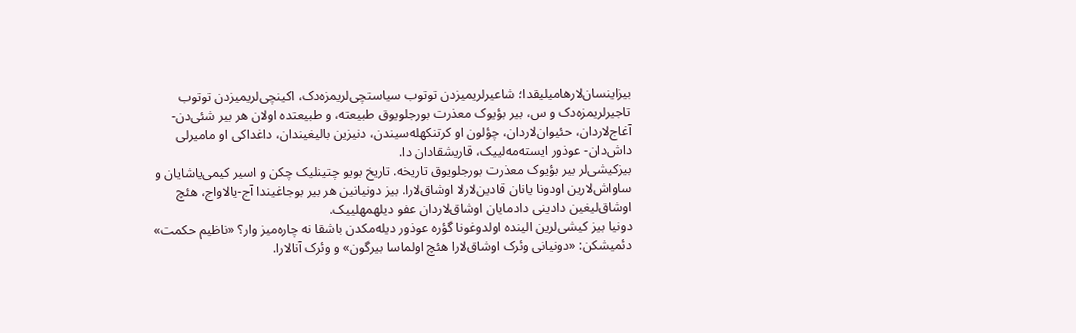بیزاینسان‌لار‌هامیلیقدا؛ شاعیرلریمیزدن توتوب سیاستچی‌لریمزه‌دک، اکینچی‌لریمیزدن توتوب تاجیرلریمزه‌دک و س، بیر بؤیوک معذرت بورجلویوق طبیعته، و طبیعتده اولان هر بیر شئی‌دن- آغاج‌لاردان، حئیوان‌لاردان، چؤلون او کرتنکهله‌سیندن، دنیزین بالیغیندان، داغداکی او مامیرلی داش‌دان- عوذور ایسته‌مه‌لییک، قاریشقادان دا.
بیزکیشی‌لر بیر بؤیوک معذرت بورجلویوق تاریخه. تاریخ بویو چتینلیک چکن و اسیر کیمی‌یاشایان و ساواش‌لارین اودونا یانان قادین‌لارلا اوشاق‌لارا. بیز دونیانین هر بیر بوجاغیندا آج-یالاواج، هئچ اوشاق‌لیغین دادینی دادمایان اوشاق‌لاردان عفو دیلهمهلییک.
دونیا بیز کیشی‌لرین الینده اولدوغونا گؤره عوذور دیله‌مکدن باشقا نه چاره‌میز وار؟ «ناظیم حکمت» دئمیشکن: «دونیانی وئرک اوشاق‌لارا هئچ اولماسا بیرگون» و وئرک آنالارا.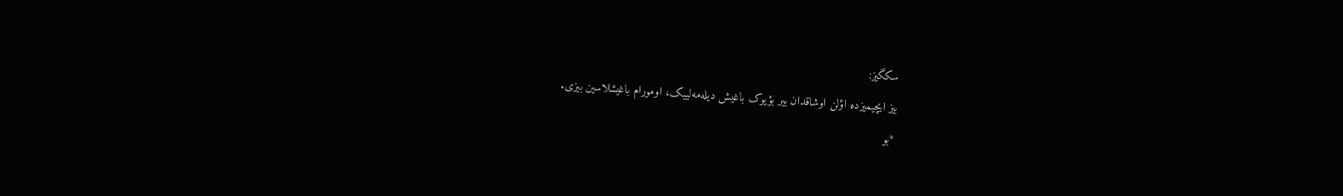سکگیز:
بیز ایچیمیزده اؤلن اوشاقدان بیر بؤیوک باغیش دیله‌مه‌لییک، اومورام باغیشلاسین بیزی.
*بو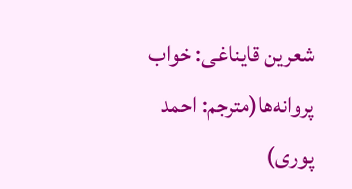شعرین قایناغی: خواب پروانه‌ها(مترجم: احمد پوری)